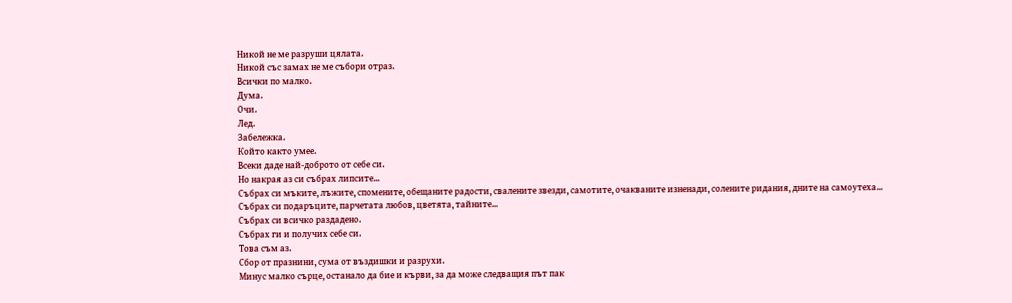Никой не ме разруши цялата.
Никой със замах не ме събори отраз.
Всички по малко.
Дума.
Очи.
Лед.
Забележка.
Който както умее.
Всеки даде най-доброто от себе си.
Но накрая аз си събрах липсите...
Събрах си мъките, лъжите, спомените, обещаните радости, свалените звезди, самотите, очакваните изненади, солените ридания, дните на самоутеха...
Събрах си подаръците, парчетата любов, цветята, тайните...
Събрах си всичко раздадено.
Събрах ги и получих себе си.
Това съм аз.
Сбор от празнини, сума от въздишки и разрухи.
Минус малко сърце, останало да бие и кърви, за да може следващия път пак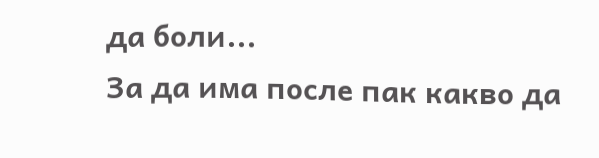да боли...
За да има после пак какво да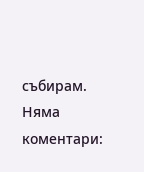събирам.
Няма коментари: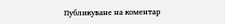Публикуване на коментар